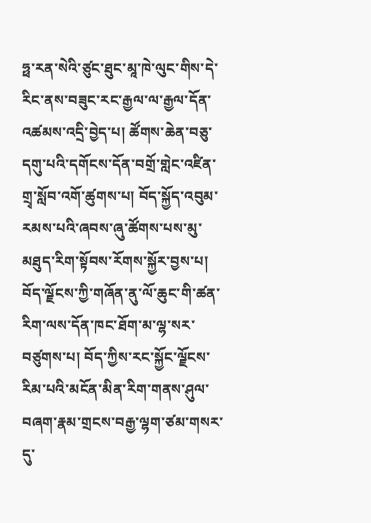ཧྥ་རན་སེའི་ཙུང་ཐུང་མཱ་ཁེ་ལུང་གིས་དེ་རིང་ནས་བཟུང་རང་རྒྱལ་ལ་རྒྱལ་དོན་འཚམས་འདྲི་བྱེད་པ། ཚོགས་ཆེན་བཅུ་དགུ་པའི་དགོངས་དོན་བགྲོ་གླེང་འཛིན་གྲྭ་སློབ་འགོ་ཚུགས་པ། བོད་སྐྱོད་འབུམ་རམས་པའི་ཞབས་ཞུ་ཚོགས་པས་མུ་མཐུད་རིག་སྟོབས་རོགས་སྐྱོར་བྱས་པ། བོད་ལྗོངས་ཀྱི་གཞོན་ནུ་ལོ་ཆུང་གི་ཚན་རིག་ལས་དོན་ཁང་ཐོག་མ་ལྷ་སར་བཙུགས་པ། བོད་ཀྱིས་རང་སྐྱོང་ལྗོངས་རིམ་པའི་མངོན་མིན་རིག་གནས་ཤུལ་བཞག་རྣམ་གྲངས་བརྒྱ་ལྷག་ཙམ་གསར་དུ་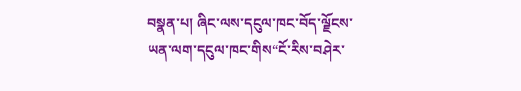བསྣན་པ། ཞིང་ལས་དངུལ་ཁང་བོད་ལྗོངས་ཡན་ལག་དངུལ་ཁང་གིས“ངོ་རིས་བཤེར་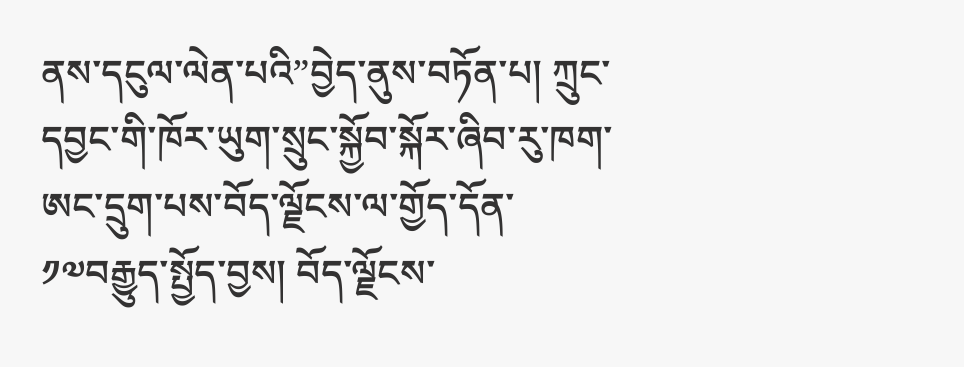ནས་དངུལ་ལེན་པའི”བྱེད་ནུས་བཏོན་པ། ཀྲུང་དབྱང་གི་ཁོར་ཡུག་སྲུང་སྐྱོབ་སྐོར་ཞིབ་རུ་ཁག་ཨང་དྲུག་པས་བོད་ལྗོངས་ལ་གྱོད་དོན་༡༧བརྒྱུད་སྤྱོད་བྱས། བོད་ལྗོངས་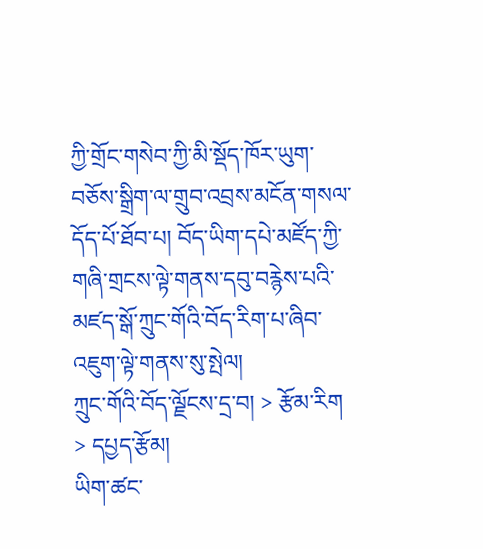ཀྱི་གྲོང་གསེབ་ཀྱི་མི་སྡོད་ཁོར་ཡུག་བཅོས་སྒྲིག་ལ་གྲུབ་འབྲས་མངོན་གསལ་དོད་པོ་ཐོབ་པ། བོད་ཡིག་དཔེ་མཛོད་ཀྱི་གཞི་གྲངས་ལྟེ་གནས་དབུ་བརྙེས་པའི་མཛད་སྒོ་ཀྲུང་གོའི་བོད་རིག་པ་ཞིབ་འཇུག་ལྟེ་གནས་སུ་སྤེལ།
ཀྲུང་གོའི་བོད་ལྗོངས་དྲ་བ། > རྩོམ་རིག > དཔྱད་རྩོམ།
ཡིག་ཚང་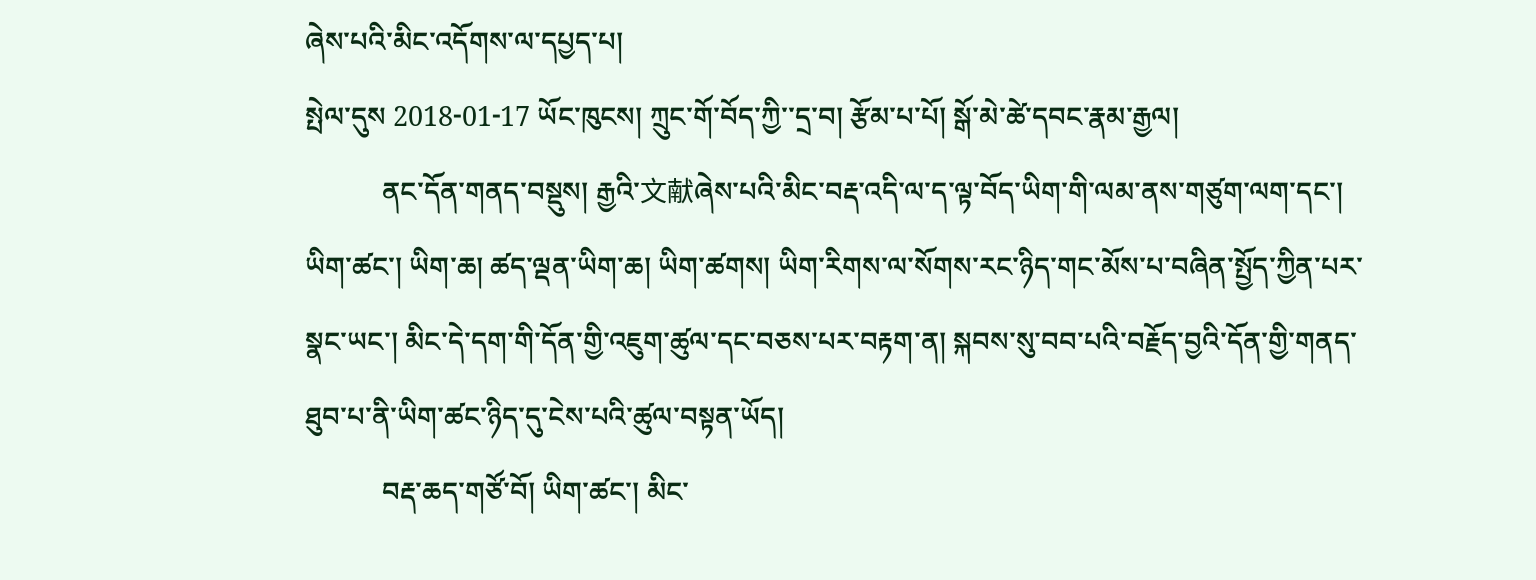ཞེས་པའི་མིང་འདོགས་ལ་དཔྱད་པ།
སྤེལ་དུས 2018-01-17 ཡོང་ཁུངས། ཀྲུང་གོ་བོད་ཀྱི་་དྲ་བ། རྩོམ་པ་པོ། སྒོ་མེ་ཚེ་དབང་རྣམ་རྒྱལ།
           ནང་དོན་གནད་བསྡུས། རྒྱའི་文献ཞེས་པའི་མིང་བརྡ་འདི་ལ་ད་ལྟ་བོད་ཡིག་གི་ལམ་ནས་གཙུག་ལག་དང་། ཡིག་ཚང་། ཡིག་ཆ། ཚད་ལྡན་ཡིག་ཆ། ཡིག་ཚགས། ཡིག་རིགས་ལ་སོགས་རང་ཉིད་གང་མོས་པ་བཞིན་སྤྱོད་ཀྱིན་པར་སྣང་ཡང་། མིང་དེ་དག་གི་དོན་གྱི་འཇུག་ཚུལ་དང་བཅས་པར་བརྟག་ན། སྐབས་སུ་བབ་པའི་བརྗོད་བྱའི་དོན་གྱི་གནད་ཐུབ་པ་ནི་ཡིག་ཚང་ཉིད་དུ་ངེས་པའི་ཚུལ་བསྟན་ཡོད།
           བརྡ་ཆད་གཙོ་བོ། ཡིག་ཚང་། མིང་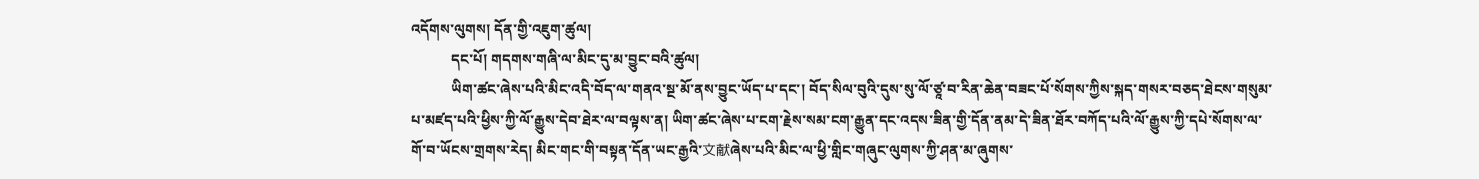འདོགས་ལུགས། དོན་གྱི་འཇུག་ཚུལ།
           དང་པོ། གདགས་གཞི་ལ་མིང་དུ་མ་བྱུང་བའི་ཚུལ།
           ཡིག་ཚང་ཞེས་པའི་མིང་འདི་བོད་ལ་གནའ་སྔ་མོ་ནས་བྱུང་ཡོད་པ་དང་། བོད་སིལ་བུའི་དུས་སུ་ལོ་ཙཱ་བ་རིན་ཆེན་བཟང་པོ་སོགས་ཀྱིས་སྐད་གསར་བཅད་ཐེངས་གསུམ་པ་མཛད་པའི་ཕྱིས་ཀྱི་ལོ་རྒྱུས་དེབ་ཐེར་ལ་བལྟས་ན། ཡིག་ཚང་ཞེས་པ་ངག་རྗེས་སམ་ངག་རྒྱུན་དང་འདས་ཟིན་གྱི་དོན་ནམ་དེ་ཟིན་ཐོར་བཀོད་པའི་ལོ་རྒྱུས་ཀྱི་དཔེ་སོགས་ལ་གོ་བ་ཡོངས་གྲགས་རེད། མིང་གང་གི་བསྟན་དོན་ཡང་རྒྱའི་文献ཞེས་པའི་མིང་ལ་ཕྱི་གླིང་གཞུང་ལུགས་ཀྱི་ཤན་མ་ཞུགས་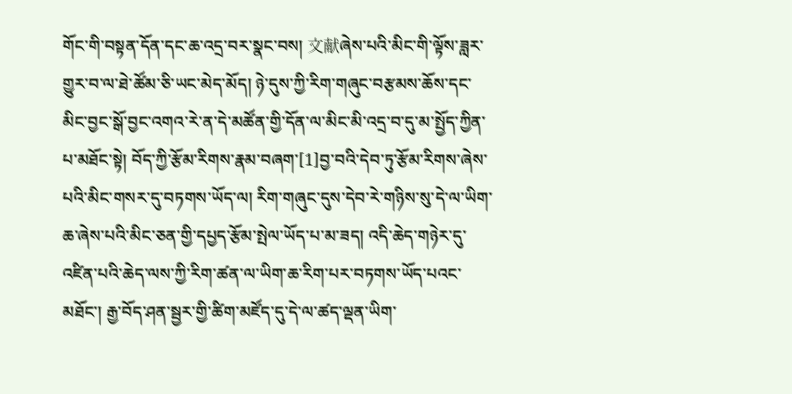གོང་གི་བསྟན་དོན་དང་ཆ་འདྲ་བར་སྣང་བས། 文献ཞེས་པའི་མིང་གི་ལྟོས་ཟླར་གྱུར་བ་ལ་ཐེ་ཚོམ་ཅི་ཡང་མེད་མོད། ཉེ་དུས་ཀྱི་རིག་གཞུང་བརྩམས་ཆོས་དང་མིང་བྱང་སྒོ་བྱང་འགའ་རེ་ན་དེ་མཚོན་གྱི་དོན་ལ་མིང་མི་འདྲ་བ་དུ་མ་སྤྱོད་ཀྱིན་པ་མཐོང་སྟེ། བོད་ཀྱི་རྩོམ་རིགས་རྣམ་བཞག་[1]བྱ་བའི་དེབ་ཏུ་རྩོམ་རིགས་ཞེས་པའི་མིང་གསར་དུ་བཏགས་ཡོད་ལ། རིག་གཞུང་དུས་དེབ་རེ་གཉིས་སུ་དེ་ལ་ཡིག་ཆ་ཞེས་པའི་མིང་ཅན་གྱི་དཔྱད་རྩོམ་སྤེལ་ཡོད་པ་མ་ཟད། འདི་ཆེད་གཉེར་དུ་འཛིན་པའི་ཆེད་ལས་ཀྱི་རིག་ཚན་ལ་ཡིག་ཆ་རིག་པར་བཏགས་ཡོད་པའང་མཐོང་། རྒྱ་བོད་ཤན་སྦྱར་གྱི་ཚིག་མཛོད་དུ་དེ་ལ་ཚད་ལྡན་ཡིག་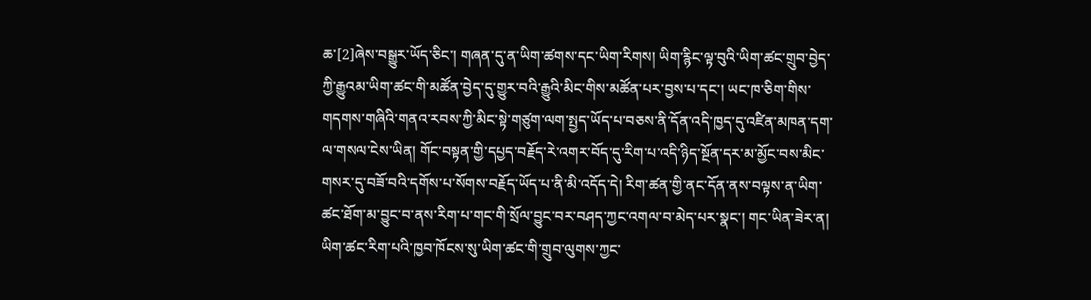ཆ་[2]ཞེས་བསྒྱུར་ཡོད་ཅིང་། གཞན་དུ་ན་ཡིག་ཚགས་དང་ཡིག་རིགས། ཡིག་རྙིང་ལྟ་བུའི་ཡིག་ཚང་གྲུབ་བྱེད་ཀྱི་རྒྱུའམ་ཡིག་ཚང་གི་མཚོན་བྱེད་དུ་གྱུར་བའི་རྒྱུའི་མིང་གིས་མཚོན་པར་བྱས་པ་དང་། ཡང་ཁ་ཅིག་གིས་གདགས་གཞིའི་གནའ་རབས་ཀྱི་མིང་སྟེ་གཙུག་ལག་སྤྱད་ཡོད་པ་བཅས་ནི་དོན་འདི་ཁྱད་དུ་འཛིན་མཁན་དག་ལ་གསལ་ངེས་ཡིན། གོང་བསྟན་གྱི་དཔྱད་བརྗོད་རེ་འགར་བོད་དུ་རིག་པ་འདི་ཉིད་སྔོན་དར་མ་མྱོང་བས་མིང་གསར་དུ་བཟོ་བའི་དགོས་པ་སོགས་བརྗོད་ཡོད་པ་ནི་མི་འདོད་དེ། རིག་ཚན་གྱི་ནང་དོན་ནས་བལྟས་ན་ཡིག་ཚང་ཐོག་མ་བྱུང་བ་ནས་རིག་པ་གང་གི་སྲོལ་བྱུང་བར་བཤད་ཀྱང་འགལ་བ་མེད་པར་སྣང་། གང་ཡིན་ཟེར་ན། ཡིག་ཚང་རིག་པའི་ཁྱབ་ཁོངས་སུ་ཡིག་ཚང་གི་གྲུབ་ལུགས་ཀྱང་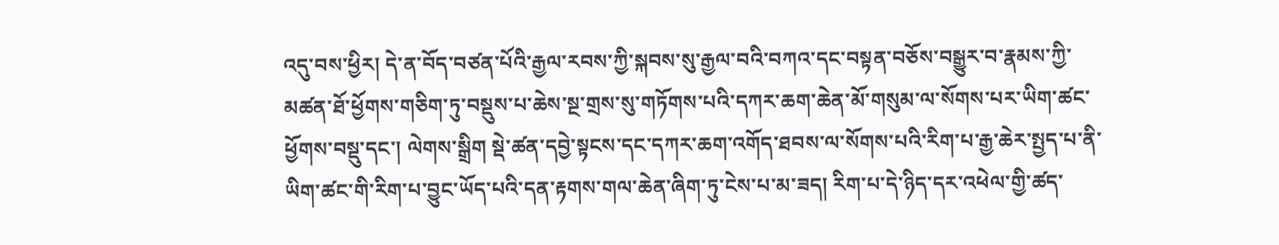འདུ་བས་ཕྱིར། དེ་ན་བོད་བཙན་པོའི་རྒྱལ་རབས་ཀྱི་སྐབས་སུ་རྒྱལ་བའི་བཀའ་དང་བསྟན་བཅོས་བསྒྱུར་བ་རྣམས་ཀྱི་མཚན་ཐོ་ཕྱོགས་གཅིག་ཏུ་བསྡུས་པ་ཆེས་སྔ་གྲས་སུ་གཏོགས་པའི་དཀར་ཆག་ཆེན་མོ་གསུམ་ལ་སོགས་པར་ཡིག་ཚང་ཕྱོགས་བསྡུ་དང་། ལེགས་སྒྲིག སྡེ་ཚན་དབྱེ་སྟངས་དང་དཀར་ཆག་འགོད་ཐབས་ལ་སོགས་པའི་རིག་པ་རྒྱ་ཆེར་སྤྱད་པ་ནི་ཡིག་ཚང་གི་རིག་པ་བྱུང་ཡོད་པའི་དན་རྟགས་གལ་ཆེན་ཞིག་ཏུ་ངེས་པ་མ་ཟད། རིག་པ་དེ་ཉིད་དར་འཕེལ་གྱི་ཚད་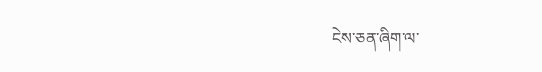ངེས་ཅན་ཞིག་ལ་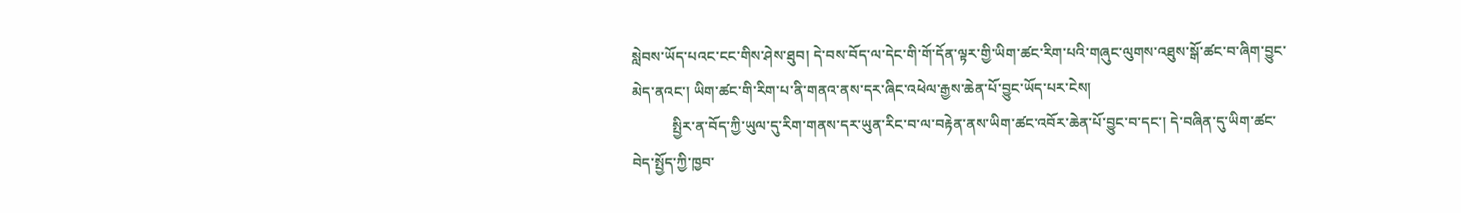སླེབས་ཡོད་པའང་ངང་གིས་ཤེས་ཐུབ། དེ་བས་བོད་ལ་དེང་གི་གོ་དོན་ལྟར་གྱི་ཡིག་ཚང་རིག་པའི་གཞུང་ལུགས་འཐུས་སྒོ་ཚང་བ་ཞིག་བྱུང་མེད་ནའང་། ཡིག་ཚང་གི་རིག་པ་ནི་གནའ་ནས་དར་ཞིང་འཕེལ་རྒྱས་ཆེན་པོ་བྱུང་ཡོད་པར་ངེས།
           སྤྱིར་ན་བོད་ཀྱི་ཡུལ་དུ་རིག་གནས་དར་ཡུན་རིང་བ་ལ་བརྟེན་ནས་ཡིག་ཚང་འབོར་ཆེན་པོ་བྱུང་བ་དང་། དེ་བཞིན་དུ་ཡིག་ཚང་བེད་སྤྱོད་ཀྱི་ཁྱབ་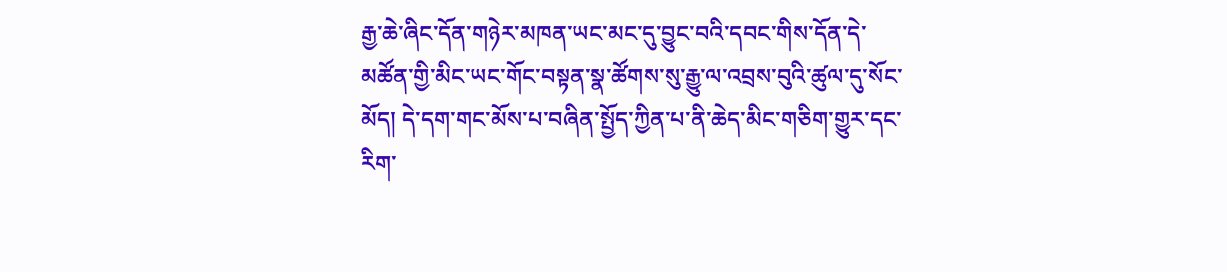རྒྱ་ཆེ་ཞིང་དོན་གཉེར་མཁན་ཡང་མང་དུ་བྱུང་བའི་དབང་གིས་དོན་དེ་མཚོན་གྱི་མིང་ཡང་གོང་བསྟན་སྣ་ཚོགས་སུ་རྒྱུ་ལ་འབྲས་བུའི་ཚུལ་དུ་སོང་མོད། དེ་དག་གང་མོས་པ་བཞིན་སྤྱོད་ཀྱིན་པ་ནི་ཆེད་མིང་གཅིག་གྱུར་དང་རིག་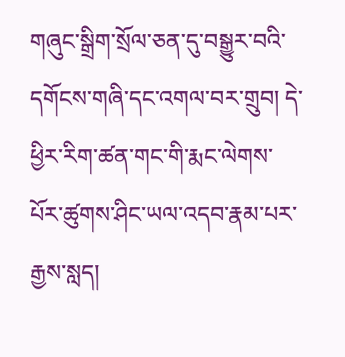གཞུང་སྒྲིག་སྲོལ་ཅན་དུ་བསྒྱུར་བའི་དགོངས་གཞི་དང་འགལ་བར་གྲུབ། དེ་ཕྱིར་རིག་ཚན་གང་གི་རྨང་ལེགས་པོར་ཚུགས་ཤིང་ཡལ་འདབ་རྣམ་པར་རྒྱས་སླད།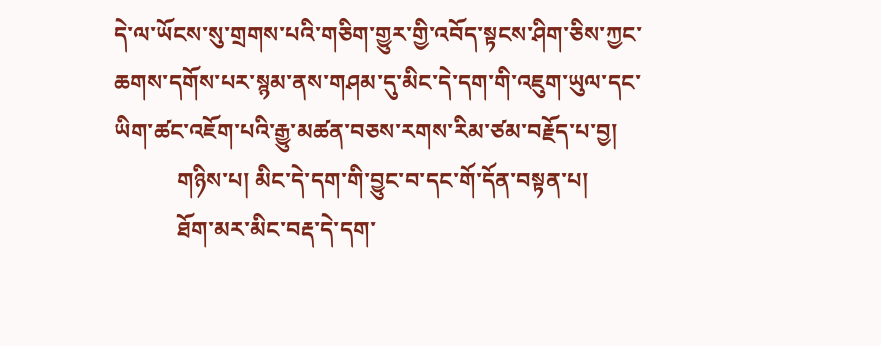དེ་ལ་ཡོངས་སུ་གྲགས་པའི་གཅིག་གྱུར་གྱི་འབོད་སྟངས་ཤིག་ཅིས་ཀྱང་ཆགས་དགོས་པར་སྙམ་ནས་གཤམ་དུ་མིང་དེ་དག་གི་འཇུག་ཡུལ་དང་ཡིག་ཚང་འཇོག་པའི་རྒྱུ་མཚན་བཅས་རགས་རིམ་ཙམ་བརྗོད་པ་བྱ།
           གཉིས་པ། མིང་དེ་དག་གི་བྱུང་བ་དང་གོ་དོན་བསྟན་པ།
           ཐོག་མར་མིང་བརྡ་དེ་དག་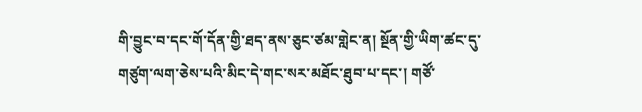གི་བྱུང་བ་དང་གོ་དོན་གྱི་ཐད་ནས་ཅུང་ཙམ་གླེང་ན། སྔོན་གྱི་ཡིག་ཚང་དུ་གཙུག་ལག་ཅེས་པའི་མིང་དེ་གང་སར་མཐོང་ཐུབ་པ་དང་། གཙོ་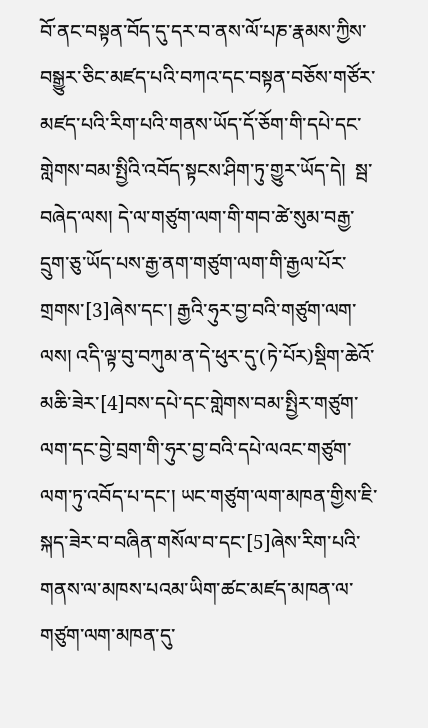བོ་ནང་བསྟན་བོད་དུ་དར་བ་ནས་ལོ་པཎ་རྣམས་ཀྱིས་བསྒྱུར་ཅིང་མཛད་པའི་བཀའ་དང་བསྟན་བཅོས་གཙོར་མཛད་པའི་རིག་པའི་གནས་ཡོད་དོ་ཅོག་གི་དཔེ་དང་གླེགས་བམ་སྤྱིའི་འབོད་སྟངས་ཤིག་ཏུ་གྱུར་ཡོད་དེ།  སྦ་བཞེད་ལས། དེ་ལ་གཙུག་ལག་གི་གབ་ཚེ་སུམ་བརྒྱ་དྲུག་ཅུ་ཡོད་པས་རྒྱ་ནག་གཙུག་ལག་གི་རྒྱལ་པོར་གྲགས་[3]ཞེས་དང་། རྒྱའི་ཧུར་བྱ་བའི་གཙུག་ལག་ལས། འདི་ལྟ་བུ་བཀུམ་ན་དེ་ཕུར་དུ་(ཏེ་པོར)སྡིག་ཆེའོ་མཆི་ཟེར་[4]བས་དཔེ་དང་གླེགས་བམ་སྤྱིར་གཙུག་ལག་དང་བྱེ་བྲག་གི་ཧུར་བྱ་བའི་དཔེ་ལའང་གཙུག་ལག་ཏུ་འབོད་པ་དང་། ཡང་གཙུག་ལག་མཁན་གྱིས་ཇི་སྐད་ཟེར་བ་བཞིན་གསོལ་བ་དང་[5]ཞེས་རིག་པའི་གནས་ལ་མཁས་པའམ་ཡིག་ཚང་མཛད་མཁན་ལ་གཙུག་ལག་མཁན་དུ་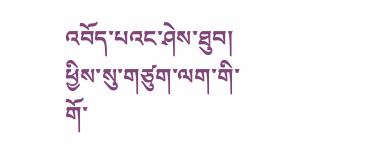འབོད་པའང་ཤེས་ཐུབ། ཕྱིས་སུ་གཙུག་ལག་གི་གོ་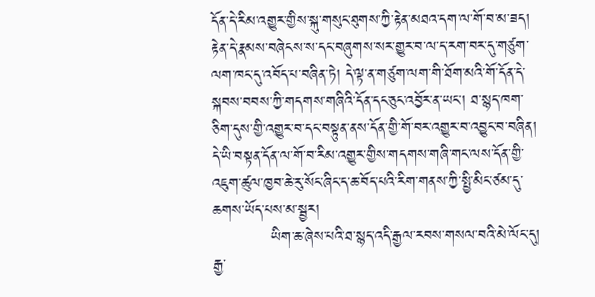དོན་དེ་རིམ་འགྱུར་གྱིས་སྐུ་གསུང་ཐུགས་ཀྱི་རྟེན་མཐའ་དག་ལ་གོ་བ་མ་ཟད། རྟེན་དེ་རྣམས་བཞེངས་ས་དང་བཞུགས་སར་གྱུར་བ་ལ་ད་རག་བར་དུ་གཙུག་ལག་ཁང་དུ་འབོད་པ་བཞིན་ཏེ། དེ་ལྟ་ན་གཙུག་ལག་གི་ཐོག་མའི་གོ་དོན་དེ་སྐབས་བབས་ཀྱི་གདགས་གཞིའི་དོན་དང་ཅུང་འབྱོར་ན་ཡང་། ཐ་སྙད་ཁག་ཅིག་དུས་གྱི་འགྱུར་བ་དང་བསྟུན་ནས་དོན་གྱི་གོ་བར་འགྱུར་བ་འབྱུང་བ་བཞིན། དེ་ཡི་བསྟན་དོན་ལ་གོ་བ་རིམ་འགྱུར་གྱིས་གདགས་གཞི་གང་ལས་དོན་གྱི་འཇུག་ཚུལ་ཁྱབ་ཆེ་རུ་སོང་ཞིང་ད་ཆ་བོད་པའི་རིག་གནས་ཀྱི་སྤྱི་མིང་ཙམ་དུ་ཆགས་ཡོད་པས་མ་སྦྱར།
           ཡིག་ཆ་ཞེས་པའི་ཐ་སྙད་འདི་རྒྱལ་རབས་གསལ་བའི་མེ་ལོང་དུ། རྒྱ་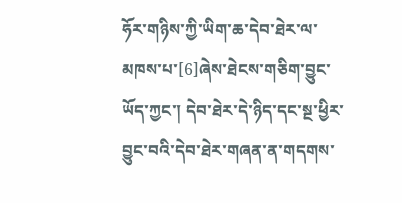ཧོར་གཉིས་ཀྱི་ཡིག་ཆ་དེབ་ཐེར་ལ་མཁས་པ་[6]ཞེས་ཐེངས་གཅིག་བྱུང་ཡོད་ཀྱང་། དེབ་ཐེར་དེ་ཉིད་དང་སྔ་ཕྱིར་བྱུང་བའི་དེབ་ཐེར་གཞན་ན་གདགས་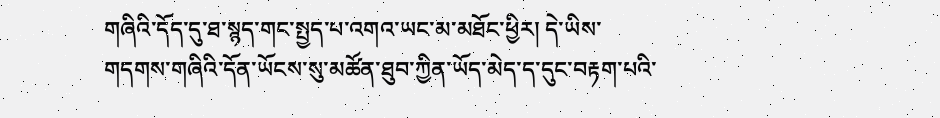གཞིའི་དོད་དུ་ཐ་སྙད་གང་སྤྱད་པ་འགའ་ཡང་མ་མཐོང་ཕྱིར། དེ་ཡིས་གདགས་གཞིའི་དོན་ཡོངས་སུ་མཚོན་ཐུབ་ཀྱིན་ཡོད་མེད་ད་དུང་བརྟག་པའི་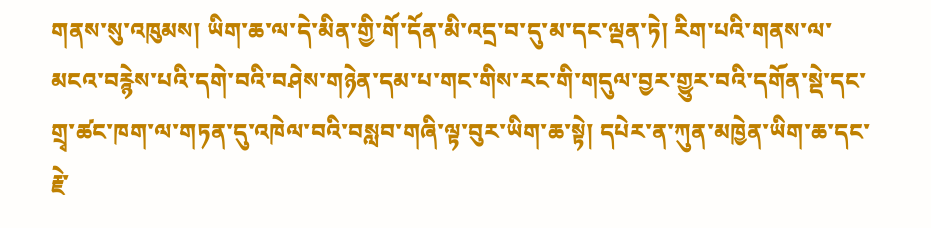གནས་སུ་འཁུམས། ཡིག་ཆ་ལ་དེ་མིན་གྱི་གོ་དོན་མི་འདྲ་བ་དུ་མ་དང་ལྡན་ཏེ། རིག་པའི་གནས་ལ་མངའ་བརྙེས་པའི་དགེ་བའི་བཤེས་གཉེན་དམ་པ་གང་གིས་རང་གི་གདུལ་བྱར་གྱུར་བའི་དགོན་སྡེ་དང་གྲྭ་ཚང་ཁག་ལ་གཏན་དུ་འཁེལ་བའི་བསླབ་གཞི་ལྟ་བུར་ཡིག་ཆ་སྟེ། དཔེར་ན་ཀུན་མཁྱེན་ཡིག་ཆ་དང་རྗེ་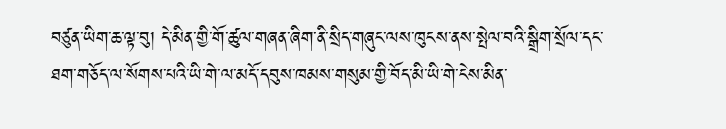བཙུན་ཡིག་ཆ་ལྟ་བུ། དེ་མིན་གྱི་གོ་ཚུལ་གཞན་ཞིག་ནི་སྲིད་གཞུང་ལས་ཁུངས་ནས་སྤེལ་བའི་སྒྲིག་སྲོལ་དང་ཐག་གཅོད་ལ་སོགས་པའི་ཡི་གེ་ལ་མདོ་དབུས་ཁམས་གསུམ་གྱི་བོད་མི་ཡི་གེ་ངེས་མིན་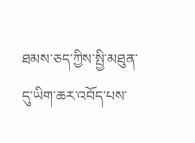ཐམས་ཅད་ཀྱིས་སྤྱི་མཐུན་དུ་ཡིག་ཆར་འབོད་པས་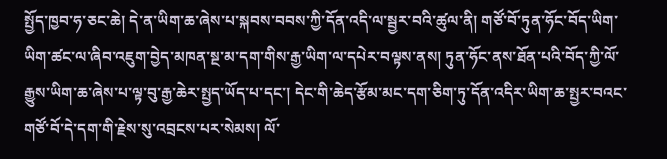སྤྱོད་ཁྱབ་ཧ་ཅང་ཆེ། དེ་ན་ཡིག་ཆ་ཞེས་པ་སྐབས་བབས་ཀྱི་དོན་འདི་ལ་སྦྱར་བའི་ཚུལ་ནི། གཙོ་བོ་ཏུན་ཧོང་བོད་ཡིག་ཡིག་ཚང་ལ་ཞིབ་འཇུག་བྱེད་མཁན་སྔ་མ་དག་གིས་རྒྱ་ཡིག་ལ་དཔེར་བལྟས་ནས། ཏུན་ཧོང་ནས་ཐོན་པའི་བོད་ཀྱི་ལོ་རྒྱུས་ཡིག་ཆ་ཞེས་པ་ལྟ་བུ་རྒྱ་ཆེར་སྤྱད་ཡོད་པ་དང་། དེང་གི་ཆེད་རྩོམ་མང་དག་ཅིག་ཏུ་དོན་འདིར་ཡིག་ཆ་སྤྱར་བའང་གཙོ་བོ་དེ་དག་གི་རྗེས་སུ་འབྲངས་པར་སེམས། ལོ་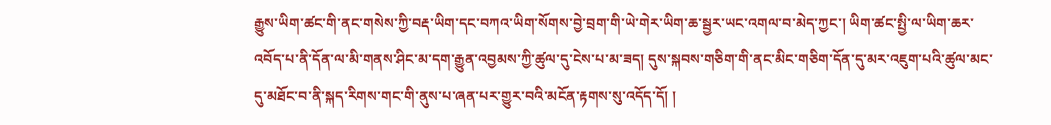རྒྱུས་ཡིག་ཚང་གི་ནང་གསེས་ཀྱི་བརྡ་ཡིག་དང་བཀའ་ཡིག་སོགས་བྱེ་བྲག་གི་ཡེ་གེར་ཡིག་ཆ་སྦྱར་ཡང་འགལ་བ་མེད་ཀྱང་། ཡིག་ཚང་སྤྱི་ལ་ཡིག་ཆར་འབོད་པ་ནི་དོན་ལ་མི་གནས་ཤིང་མ་དག་རྒྱུན་འབྱམས་ཀྱི་ཚུལ་དུ་ངེས་པ་མ་ཟད། དུས་སྐབས་གཅིག་གི་ནང་མིང་གཅིག་དོན་དུ་མར་འཇུག་པའི་ཚུལ་མང་དུ་མཐོང་བ་ནི་སྐད་རིགས་གང་གི་ནུས་པ་ཞན་པར་གྱུར་བའི་མངོན་རྟགས་སུ་འདོད་དོ། །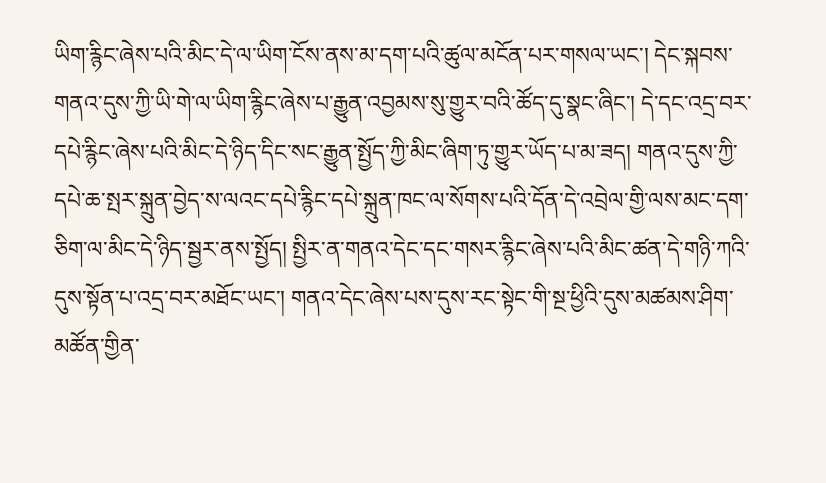ཡིག་རྙིང་ཞེས་པའི་མིང་དེ་ལ་ཡིག་ངོས་ནས་མ་དག་པའི་ཚུལ་མངོན་པར་གསལ་ཡང་། དེང་སྐབས་གནའ་དུས་ཀྱི་ཡི་གེ་ལ་ཡིག་རྙིང་ཞེས་པ་རྒྱུན་འབྱམས་སུ་གྱུར་བའི་ཚོད་དུ་སྣང་ཞིང་། དེ་དང་འདྲ་བར་དཔེ་རྙིང་ཞེས་པའི་མིང་དེ་ཉིད་དིང་སང་རྒྱུན་སྤྱོད་ཀྱི་མིང་ཞིག་ཏུ་གྱུར་ཡོད་པ་མ་ཟད། གནའ་དུས་ཀྱི་དཔེ་ཆ་སྤར་སྐྲུན་བྱེད་ས་ལའང་དཔེ་རྙིང་དཔེ་སྐྲུན་ཁང་ལ་སོགས་པའི་དོན་དེ་འབྲེལ་གྱི་ལས་མང་དག་ཅིག་ལ་མིང་དེ་ཉིད་སྦྱར་ནས་སྤྱོད། སྤྱིར་ན་གནའ་དེང་དང་གསར་རྙིང་ཞེས་པའི་མིང་ཚན་དེ་གཉི་ཀའི་དུས་སྟོན་པ་འདྲ་བར་མཐོང་ཡང་། གནའ་དེང་ཞེས་པས་དུས་རང་སྟེང་གི་སྔ་ཕྱིའི་དུས་མཚམས་ཤིག་མཚོན་གྱིན་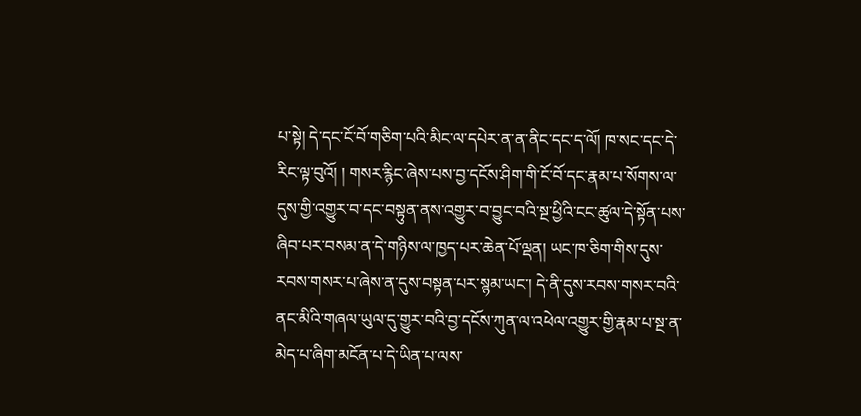པ་སྟེ། དེ་དང་ངོ་བོ་གཅིག་པའི་མིང་ལ་དཔེར་ན་ན་ནིང་དང་ད་ལོ། ཁ་སང་དང་དེ་རིང་ལྟ་བུའོ། ། གསར་རྙིང་ཞེས་པས་བྱ་དངོས་ཤིག་གི་ངོ་བོ་དང་རྣམ་པ་སོགས་ལ་དུས་གྱི་འགྱུར་བ་དང་བསྟུན་ནས་འགྱུར་བ་བྱུང་བའི་སྔ་ཕྱིའི་ངང་ཚུལ་དེ་སྟོན་པས་ཞིབ་པར་བསམ་ན་དེ་གཉིས་ལ་ཁྱད་པར་ཆེན་པོ་ལྡན། ཡང་ཁ་ཅིག་གིས་དུས་རབས་གསར་པ་ཞེས་ན་དུས་བསྟན་པར་སྙམ་ཡང་། དེ་ནི་དུས་རབས་གསར་བའི་ནང་མིའི་གཞལ་ཡུལ་དུ་གྱུར་བའི་བྱ་དངོས་ཀུན་ལ་འཕེལ་འགྱུར་གྱི་རྣམ་པ་སྔ་ན་མེད་པ་ཞིག་མངོན་པ་དེ་ཡིན་པ་ལས་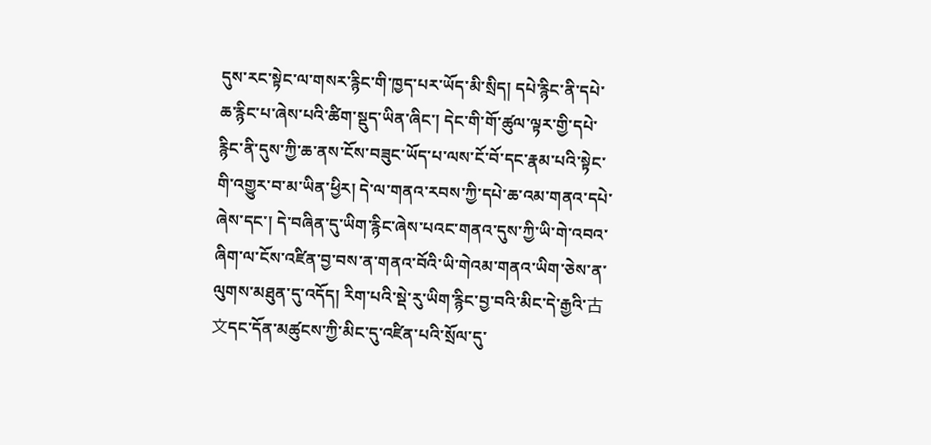དུས་རང་སྟེང་ལ་གསར་རྙིང་གི་ཁྱད་པར་ཡོད་མི་སྲིད། དཔེ་རྙིང་ནི་དཔེ་ཆ་རྙིང་པ་ཞེས་པའི་ཚིག་སྡུད་ཡིན་ཞིང་། དེང་གི་གོ་ཚུལ་ལྟར་གྱི་དཔེ་རྙིང་ནི་དུས་ཀྱི་ཆ་ནས་ངོས་བཟུང་ཡོད་པ་ལས་ངོ་བོ་དང་རྣམ་པའི་སྟེང་གི་འགྱུར་བ་མ་ཡིན་ཕྱིར། དེ་ལ་གནའ་རབས་ཀྱི་དཔེ་ཆ་འམ་གནའ་དཔེ་ཞེས་དང་། དེ་བཞིན་དུ་ཡིག་རྙིང་ཞེས་པའང་གནའ་དུས་ཀྱི་ཡི་གེ་འབའ་ཞིག་ལ་ངོས་འཛིན་བྱ་བས་ན་གནའ་བོའི་ཡི་གེའམ་གནའ་ཡིག་ཅེས་ན་ལུགས་མཐུན་དུ་འདོད། རིག་པའི་སྡེ་རུ་ཡིག་རྙིང་བྱ་བའི་མིང་དེ་རྒྱའི་古文དང་དོན་མཚུངས་ཀྱི་མིང་དུ་འཛིན་པའི་སྲོལ་དུ་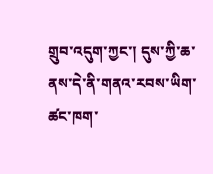གྲུབ་འདུག་ཀྱང་། དུས་ཀྱི་ཆ་ནས་དེ་ནི་གནའ་རབས་ཡིག་ཚང་ཁག་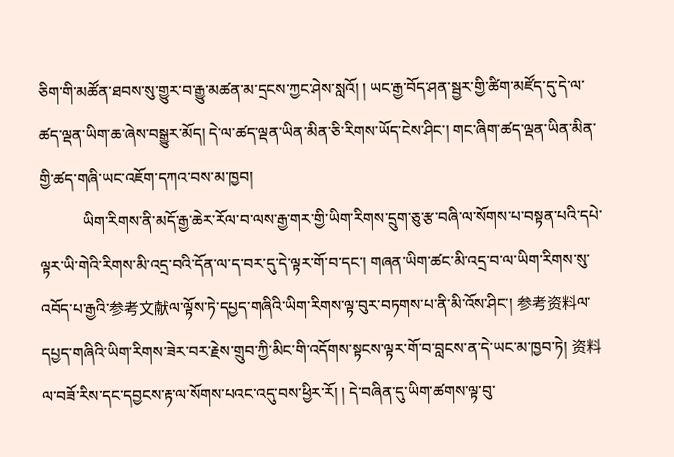ཅིག་གི་མཚོན་ཐབས་སུ་གྱུར་བ་རྒྱུ་མཚན་མ་དྲངས་ཀྱང་ཤེས་སླའོ། ། ཡང་རྒྱ་བོད་ཤན་སྦྱར་གྱི་ཚིག་མཛོད་དུ་དེ་ལ་ཚད་ལྡན་ཡིག་ཆ་ཞེས་བསྒྱུར་མོད། དེ་ལ་ཚད་ལྡན་ཡིན་མིན་ཅི་རིགས་ཡོད་ངེས་ཤིང་། གང་ཞིག་ཚད་ལྡན་ཡིན་མིན་གྱི་ཚད་གཞི་ཡང་འཇོག་དཀའ་བས་མ་ཁྱབ།
           ཡིག་རིགས་ནི་མདོ་རྒྱ་ཆེར་རོལ་བ་ལས་རྒྱ་གར་གྱི་ཡིག་རིགས་དྲུག་ཅུ་རྩ་བཞི་ལ་སོགས་པ་བསྟན་པའི་དཔེ་ལྟར་ཡི་གེའི་རིགས་མི་འདྲ་བའི་དོན་ལ་ད་བར་དུ་དེ་ལྟར་གོ་བ་དང་། གཞན་ཡིག་ཚང་མི་འདྲ་བ་ལ་ཡིག་རིགས་སུ་འབོད་པ་རྒྱའི་参考文献ལ་ལྟོས་ཏེ་དཔྱད་གཞིའི་ཡིག་རིགས་ལྟ་བུར་བཏགས་པ་ནི་མི་འོས་ཤིང་། 参考资料ལ་དཔྱད་གཞིའི་ཡིག་རིགས་ཟེར་བར་རྗེས་གྲུབ་ཀྱི་མིང་གི་འདོགས་སྟངས་ལྟར་གོ་བ་བླངས་ན་དེ་ཡང་མ་ཁྱབ་ཏེ། 资料ལ་བཟོ་རིས་དང་དབྱངས་རྟ་ལ་སོགས་པའང་འདུ་བས་ཕྱིར་རོ། ། དེ་བཞིན་དུ་ཡིག་ཚགས་ལྟ་བུ་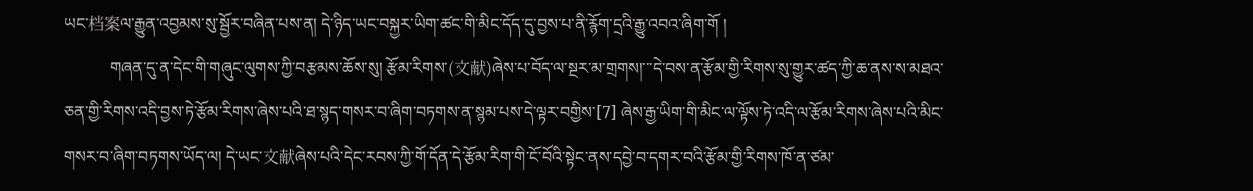ཡང་档案ལ་རྒྱུན་འབྱམས་སུ་སྦྱོར་བཞིན་པས་ན། དེ་ཉིད་ཡང་བསྐྱར་ཡིག་ཚང་གི་མིང་དོད་དུ་བྱས་པ་ནི་རྙོག་དྲའི་རྒྱུ་འབའ་ཞིག་གོ །
           གཞན་དུ་ན་དེང་གི་གཞུང་ལུགས་ཀྱི་བརྩམས་ཆོས་སུ། རྩོམ་རིགས་(文献)ཞེས་པ་བོད་ལ་སྔར་མ་གྲགས།་་་དེ་བས་ན་རྩོམ་གྱི་རིགས་སུ་གྱུར་ཚད་ཀྱི་ཆ་ནས་ས་མཐའ་ཅན་གྱི་རིགས་འདི་བྱས་ཏེ་རྩོམ་རིགས་ཞེས་པའི་ཐ་སྙད་གསར་བ་ཞིག་བཏགས་ན་སྙམ་པས་དེ་ལྟར་བགྱིས་[7] ཞེས་རྒྱ་ཡིག་གི་མིང་ལ་ལྟོས་ཏེ་འདི་ལ་རྩོམ་རིགས་ཞེས་པའི་མིང་གསར་བ་ཞིག་བཏགས་ཡོད་ལ། དེ་ཡང་文献ཞེས་པའི་དེང་རབས་ཀྱི་གོ་དོན་དེ་རྩོམ་རིག་གི་ངོ་བོའི་སྟེང་ནས་དབྱེ་བ་དགར་བའི་རྩོམ་གྱི་རིགས་ཁོ་ན་ཙམ་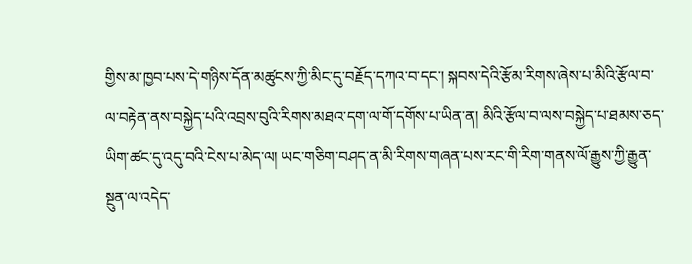གྱིས་མ་ཁྱབ་པས་དེ་གཉིས་དོན་མཚུངས་ཀྱི་མིང་དུ་བརྗོད་དཀའ་བ་དང་། སྐབས་དེའི་རྩོམ་རིགས་ཞེས་པ་མིའི་རྩོལ་བ་ལ་བརྟེན་ནས་བསྐྱེད་པའི་འབྲས་བུའི་རིགས་མཐའ་དག་ལ་གོ་དགོས་པ་ཡིན་ན། མིའི་རྩོལ་བ་ལས་བསྐྱེད་པ་ཐམས་ཅད་ཡིག་ཚང་དུ་འདུ་བའི་ངེས་པ་མེད་ལ། ཡང་གཅིག་བཤད་ན་མི་རིགས་གཞན་པས་རང་གི་རིག་གནས་ལོ་རྒྱུས་ཀྱི་རྒྱུན་སྔུན་ལ་འདེད་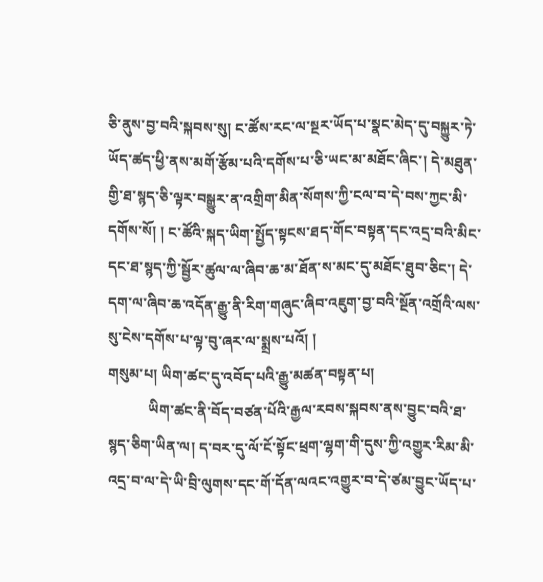ཅི་ནུས་བྱ་བའི་སྐབས་སུ། ང་ཚོས་རང་ལ་སྔར་ཡོད་པ་སྣང་མེད་དུ་བསྐྱུར་ཏེ་ཡོད་ཚད་ཕྱི་ནས་མགོ་རྩོམ་པའི་དགོས་པ་ཅི་ཡང་མ་མཐོང་ཞིང་། དེ་མཐུན་གྱི་ཐ་སྙད་ཅི་ལྟར་བསྒྱུར་ན་འགྲིག་མིན་སོགས་ཀྱི་ངལ་བ་དེ་བས་ཀྱང་མི་དགོས་སོ། ། ང་ཚོའི་སྐད་ཡིག་སྤྱོད་སྟངས་ཐད་གོང་བསྟན་དང་འདྲ་བའི་མིང་དང་ཐ་སྙད་ཀྱི་སྦྱོར་ཚུལ་ལ་ཞིབ་ཆ་མ་ཐོན་ས་མང་དུ་མཐོང་ཐུབ་ཅིང་། དེ་དག་ལ་ཞིབ་ཆ་འདོན་རྒྱུ་ནི་རིག་གཞུང་ཞིབ་འཇུག་བྱ་བའི་སྔོན་འགྲོའི་ལས་སུ་ངེས་དགོས་པ་ལྟ་བུ་ཞར་ལ་སྨྲས་པའོ། །
གསུམ་པ། ཡིག་ཚང་དུ་འབོད་པའི་རྒྱུ་མཚན་བསྟན་པ།
           ཡིག་ཚང་ནི་བོད་བཙན་པོའི་རྒྱལ་རབས་སྐབས་ནས་བྱུང་བའི་ཐ་སྙད་ཅིག་ཡིན་ལ། ད་བར་དུ་ལོ་ངོ་སྟོང་ཕྲག་ལྷག་གི་དུས་ཀྱི་འགྱུར་རིམ་མི་འདྲ་བ་ལ་དེ་ཡི་བྲི་ལུགས་དང་གོ་དོན་ལའང་འགྱུར་བ་དེ་ཙམ་བྱུང་ཡོད་པ་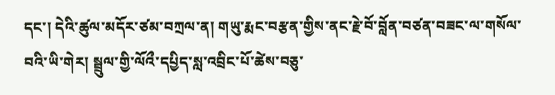དང་། དེའི་ཚུལ་མདོར་ཙམ་བཀྲལ་ན། གཡུ་རྨང་བརྩན་གྱིས་ནང་རྗེ་བོ་བློན་བཙན་བཟང་ལ་གསོལ་བའི་ཡི་གེར། སྦྲུལ་གྱི་ལོའྀ་དཔྱིད་སླ་འབྲིང་པོ་ཚེས་བཅུ་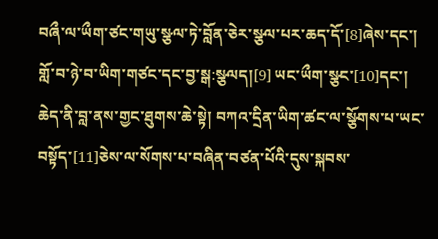བཞྀ་ལ་ཡྀག་ཙང་གཡུ་སྩལ་ཏེ་བློན་ཅེར་སྩལ་པར་ཆད་དོ་[8]ཞེས་དང་། གློ་བ་ཉེ་བ་ཡིག་གཙང་དང་བྱ་སྒ:སྩལད།[9] ཡང་ཡྀག་སྩང་[10]དང་། ཆེད་ནི་བླ་ནས་གྱང་ཐུགས་ཆེ་སྟེ། བཀའ་དྲིན་ཡིག་ཚང་ལ་སྩོགས་པ་ཡང་བསྟོད་[11]ཅེས་ལ་སོགས་པ་བཞིན་བཙན་པོའི་དུས་སྐབས་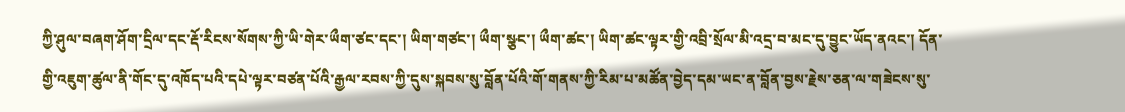ཀྱི་ཤུལ་བཞག་ཤོག་དྲིལ་དང་རྡོ་རིངས་སོགས་ཀྱི་ཡི་གེར་ཡྀག་ཙང་དང་། ཡིག་གཙང་། ཡྀག་སྩང་། ཡྀག་ཚང་། ཡིག་ཚང་ལྟར་གྱི་འབྲི་སྲོལ་མི་འདྲ་བ་མང་དུ་བྱུང་ཡོད་ནའང་། དོན་གྱི་འཇུག་ཚུལ་ནི་གོང་དུ་འཁོད་པའི་དཔེ་ལྟར་བཙན་པོའི་རྒྱལ་རབས་ཀྱི་དུས་སྐབས་སུ་བློན་པོའི་གོ་གནས་ཀྱི་རིམ་པ་མཚོན་བྱེད་དམ་ཡང་ན་བློན་བྱས་རྗེས་ཅན་ལ་གཟེངས་སུ་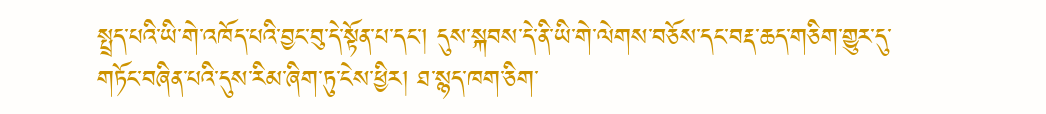སྤྲད་པའི་ཡི་གེ་འཁོད་པའི་བྱང་བུ་དེ་སྟོན་པ་དང་། དུས་སྐབས་དེ་ནི་ཡི་གེ་ལེགས་བཅོས་དང་བརྡ་ཆད་གཅིག་གྱུར་དུ་གཏོང་བཞིན་པའི་དུས་རིམ་ཞིག་ཏུ་ངེས་ཕྱིར། ཐ་སྙད་ཁག་ཅིག་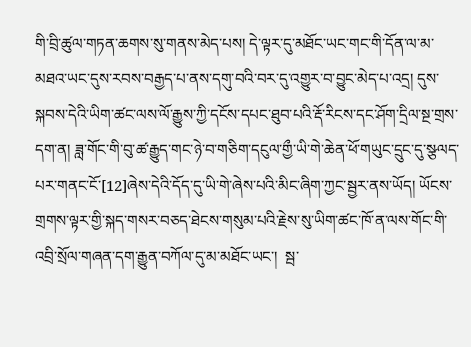གི་བྲི་ཚུལ་གཏན་ཆགས་སུ་གནས་མེད་པས། དེ་ལྟར་དུ་མཐོང་ཡང་གང་གི་དོན་ལ་མ་མཐའ་ཡང་དུས་རབས་བརྒྱད་པ་ནས་དགུ་བའི་བར་དུ་འགྱུར་བ་བྱུང་མེད་པ་འདྲ། དུས་སྐབས་དེའི་ཡིག་ཚང་ལས་ལོ་རྒྱུས་ཀྱི་དངོས་དཔང་ཐུབ་པའི་རྡོ་རིངས་དང་ཤོག་དྲིལ་སྔ་གྲས་དག་ན། ཟླ་གོང་གི་བུ་ཚ་རྒྱུད་གང་ཉེ་བ་གཅིག་དངུལ་གྱྀ་ཡི་གེ་ཆེན་ཕོ་གཡུང་དྲུང་དུ་སྩལད་པར་གནང་ངོ་[12]ཞེས་དེའི་དོད་དུ་ཡི་གེ་ཞེས་པའི་མིང་ཞིག་ཀྱང་སྦྱར་ནས་ཡོད། ཡོངས་གྲགས་ལྟར་གྱི་སྐད་གསར་བཅད་ཐེངས་གསུམ་པའི་རྗེས་སུ་ཡིག་ཚང་ཁོ་ན་ལས་གོང་གི་འབྲི་སྲོལ་གཞན་དག་རྒྱུན་བཀོལ་དུ་མ་མཐོང་ཡང་།  སྦ་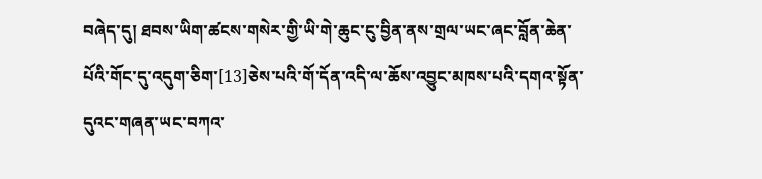བཞེད་དུ། ཐབས་ཡིག་ཚངས་གསེར་གྱི་ཡི་གེ་ཆུང་ངུ་བྱིན་ནས་གྲལ་ཡང་ཞང་བློན་ཆེན་པོའི་གོང་དུ་འདུག་ཅིག་[13]ཅེས་པའི་གོ་དོན་འདི་ལ་ཆོས་འབྱུང་མཁས་པའི་དགའ་སྟོན་དུའང་གཞན་ཡང་བཀའ་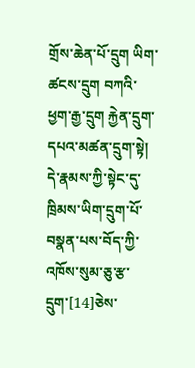གྲོས་ཆེན་པོ་དྲུག ཡིག་ཚངས་དྲུག བཀའི་ཕྱག་རྒྱ་དྲུག རྐྱེན་དྲུག་དཔའ་མཚན་དྲུག་སྟེ། དེ་རྣམས་ཀྱི་སྟེང་དུ་ཁྲིམས་ཡིག་དྲུག་པོ་བསྣན་པས་བོད་ཀྱི་འཁོས་སུམ་ཅུ་རྩ་དྲུག་[14]ཅེས་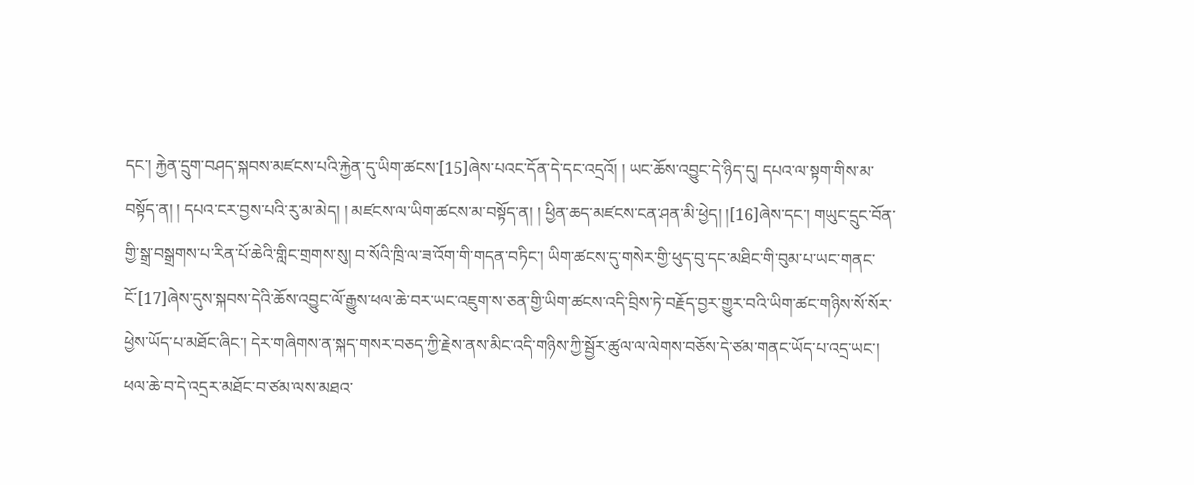དང་། རྐྱེན་དྲུག་བཤད་སྐབས་མཛངས་པའི་རྐྱེན་དུ་ཡིག་ཚངས་[15]ཞེས་པའང་དོན་དེ་དང་འདྲའོ། ། ཡང་ཆོས་འབྱུང་དེ་ཉིད་དུ། དཔའ་ལ་སྟག་གིས་མ་བསྟོད་ན། ། དཔའ་ངར་བྱས་པའི་རུ་མ་མེད། ། མཛངས་ལ་ཡིག་ཚངས་མ་བསྟོད་ན། ། ཕྱིན་ཆད་མཛངས་ངན་ཤན་མི་ཕྱེད། །[16]ཞེས་དང་། གཡུང་དྲུང་བོན་གྱི་སྒྲ་བསྒྲགས་པ་རིན་པོ་ཆེའི་གླིང་གྲགས་སུ། བ་སོའི་ཁྲི་ལ་ཟ་འོག་གི་གདན་བཏིང་། ཡིག་ཚངས་དུ་གསེར་གྱི་ཕུད་བུ་དང་མཐིང་གི་བུམ་པ་ཡང་གནང་ངོ་[17]ཞེས་དུས་སྐབས་དེའི་ཆོས་འབྱུང་ལོ་རྒྱུས་ཕལ་ཆེ་བར་ཡང་འཇུག་ས་ཅན་གྱི་ཡིག་ཚངས་འདི་བྲིས་ཏེ་བརྗོད་བྱར་གྱུར་བའི་ཡིག་ཚང་གཉིས་སོ་སོར་ཕྱེས་ཡོད་པ་མཐོང་ཞིང་། དེར་གཞིགས་ན་སྐད་གསར་བཅད་ཀྱི་རྗེས་ནས་མིང་འདི་གཉིས་ཀྱི་སྦྱོར་ཚུལ་ལ་ལེགས་བཅོས་དེ་ཙམ་གནང་ཡོད་པ་འདྲ་ཡང་། ཕལ་ཆེ་བ་དེ་འདྲར་མཐོང་བ་ཙམ་ལས་མཐའ་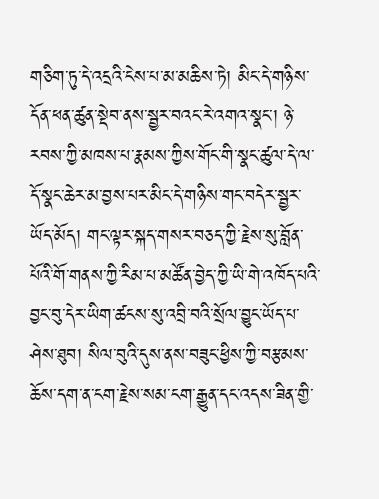གཅིག་ཏུ་དེ་འདྲའི་ངེས་པ་མ་མཆིས་ཏེ། མིང་དེ་གཉིས་དོན་ཕན་ཚུན་སྡེབ་ནས་སྦྱར་བའང་རེ་འགའ་སྣང་། ཉེ་རབས་ཀྱི་མཁས་པ་རྣམས་ཀྱིས་གོང་གི་སྣང་ཚུལ་དེ་ལ་དོ་སྣང་ཆེར་མ་བྱས་པར་མིང་དེ་གཉིས་གང་བདེར་སྦྱར་ཡོད་མོད། གང་ལྟར་སྐད་གསར་བཅད་ཀྱི་རྗེས་སུ་བློན་པོའི་གོ་གནས་ཀྱི་རིམ་པ་མཚོན་བྱེད་ཀྱི་ཡི་གེ་འཁོད་པའི་བྱང་བུ་དེར་ཡིག་ཚངས་སུ་འབྲི་བའི་སྲོལ་བྱུང་ཡོད་པ་ཤེས་ཐུབ། སིལ་བུའི་དུས་ནས་བཟུང་ཕྱིས་ཀྱི་བརྩམས་ཆོས་དག་ན་ངག་རྗེས་སམ་ངག་རྒྱུན་དང་འདས་ཟིན་གྱི་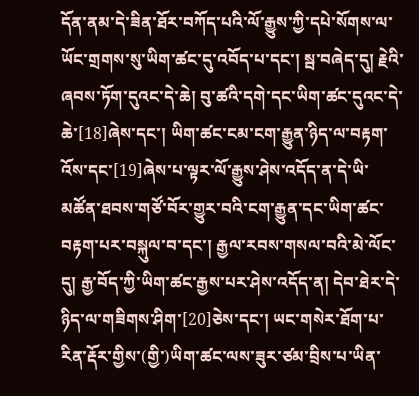དོན་ནམ་དེ་ཟིན་ཐོར་བཀོད་པའི་ལོ་རྒྱུས་ཀྱི་དཔེ་སོགས་ལ་ཡོང་གྲགས་སུ་ཡིག་ཚང་དུ་འབོད་པ་དང་། སྦ་བཞེད་དུ། རྗེའི་ཞབས་ཏོག་དུའང་དེ་ཆེ། བུ་ཚའི་དགེ་དང་ཡིག་ཚང་དུའང་དེ་ཆེ་[18]ཞེས་དང་། ཡིག་ཚང་ངམ་ངག་རྒྱུན་ཉིད་ལ་བརྟག་འོས་དང་[19]ཞེས་པ་ལྟར་ལོ་རྒྱུས་ཤེས་འདོད་ན་དེ་ཡི་མཚོན་ཐབས་གཙོ་བོར་གྱུར་བའི་ངག་རྒྱུན་དང་ཡིག་ཚང་བརྟག་པར་བསྐུལ་བ་དང་། རྒྱལ་རབས་གསལ་བའི་མེ་ལོང་དུ། རྒྱ་བོད་ཀྱི་ཡིག་ཚང་རྒྱས་པར་ཤེས་འདོད་ན། དེབ་ཐེར་དེ་ཉིད་ལ་གཟིགས་ཤིག་[20]ཅེས་དང་། ཡང་གསེར་ཐོག་པ་རིན་རྡོར་གྱིས་(གྱི་)ཡིག་ཚང་ལས་ཟུར་ཙམ་བྲིས་པ་ཡིན་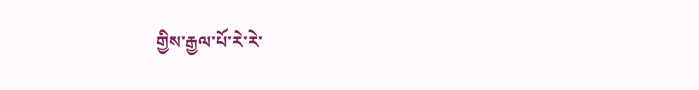གྱིས་རྒྱལ་པོ་རེ་རེ་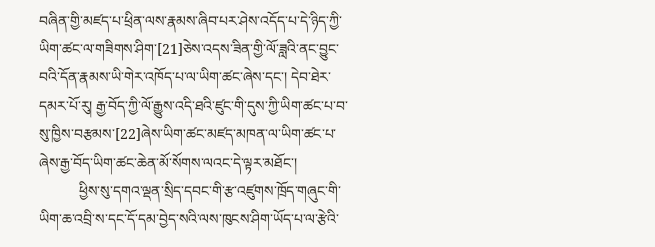བཞིན་གྱི་མཛད་པ་ཕྲིན་ལས་རྣམས་ཞིབ་པར་ཤེས་འདོད་པ་དེ་ཉིད་ཀྱི་ཡིག་ཚང་ལ་གཟིགས་ཤིག་[21]ཅེས་འདས་ཟིན་གྱི་ལོ་ཟླའི་ནང་བྱུང་བའི་དོན་རྣམས་ཡི་གེར་འཁོད་པ་ལ་ཡིག་ཚང་ཞེས་དང་། དེབ་ཐེར་དམར་པོ་རུ། རྒྱ་བོད་ཀྱི་ལོ་རྒྱུས་འདི་ཐའི་ཛུང་གི་དུས་ཀྱི་ཡིག་ཚང་པ་བ་སུ་ཁྱིས་བརྩམས་[22]ཞེས་ཡིག་ཚང་མཛད་མཁན་ལ་ཡིག་ཚང་པ་ཞེས་རྒྱ་བོད་ཡིག་ཚང་ཆེན་མོ་སོགས་ལའང་དེ་ལྟར་མཐོང་།
           ཕྱིས་སུ་དགའ་ལྡན་སྲིད་དབང་གི་རྩ་འཛུགས་ཁྲོད་གཞུང་གི་ཡིག་ཆ་འབྲི་ས་དང་དོ་དམ་བྱེད་སའི་ལས་ཁུངས་ཤིག་ཡོད་པ་ལ་རྩེའི་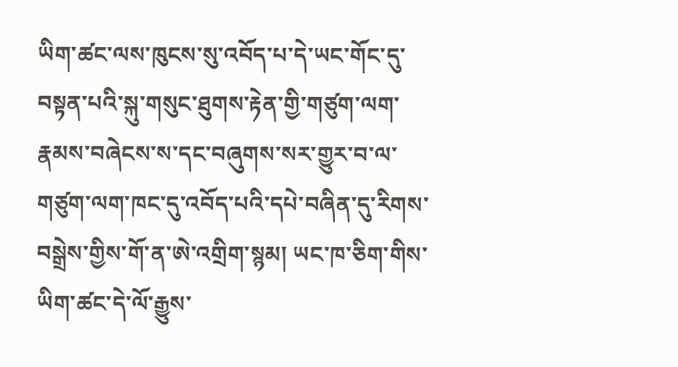ཡིག་ཚང་ལས་ཁུངས་སུ་འབོད་པ་དེ་ཡང་གོང་དུ་བསྟན་པའི་སྐུ་གསུང་ཐུགས་རྟེན་གྱི་གཙུག་ལག་རྣམས་བཞེངས་ས་དང་བཞུགས་སར་གྱུར་བ་ལ་གཙུག་ལག་ཁང་དུ་འབོད་པའི་དཔེ་བཞིན་དུ་རིགས་བསྒྲེས་གྱིས་གོ་ན་ཨེ་འགྲིག་སྙམ། ཡང་ཁ་ཅིག་གིས་ཡིག་ཚང་དེ་ལོ་རྒྱུས་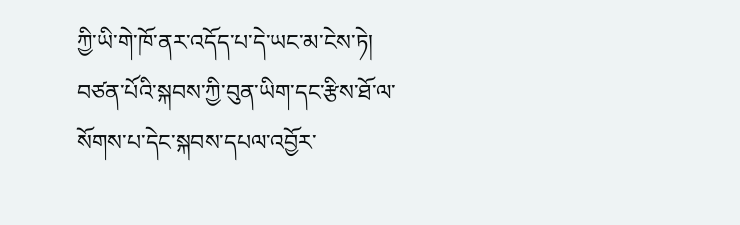ཀྱི་ཡི་གེ་ཁོ་ནར་འདོད་པ་དེ་ཡང་མ་ངེས་ཏེ། བཙན་པོའི་སྐབས་ཀྱི་བུན་ཡིག་དང་རྩིས་ཐོ་ལ་སོགས་པ་དེང་སྐབས་དཔལ་འབྱོར་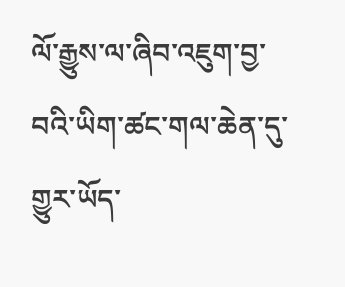ལོ་རྒྱུས་ལ་ཞིབ་འཇུག་བྱ་བའི་ཡིག་ཚང་གལ་ཆེན་དུ་གྱུར་ཡོད་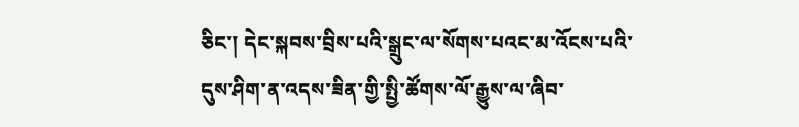ཅིང་། དེང་སྐབས་བྲིས་པའི་སྒྲུང་ལ་སོགས་པའང་མ་འོངས་པའི་དུས་ཤིག་ན་འདས་ཟིན་གྱི་སྤྱི་ཚོགས་ལོ་རྒྱུས་ལ་ཞིབ་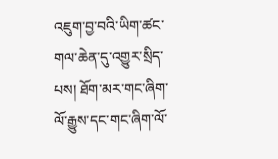འཇུག་བྱ་བའི་ཡིག་ཚང་གལ་ཆེན་དུ་འགྱུར་སྲིད་པས། ཐོག་མར་གང་ཞིག་ལོ་རྒྱུས་དང་གང་ཞིག་ལོ་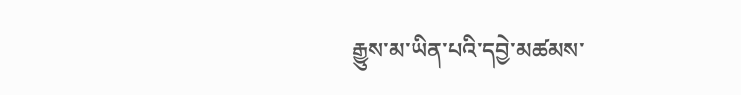རྒྱུས་མ་ཡིན་པའི་དབྱེ་མཚམས་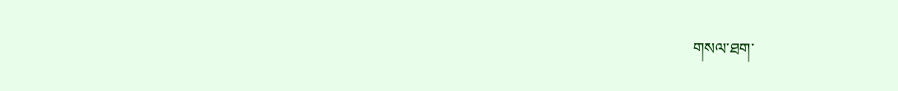གསལ་ཐག་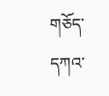གཅོད་དཀའ་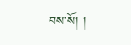བས་སོ། །